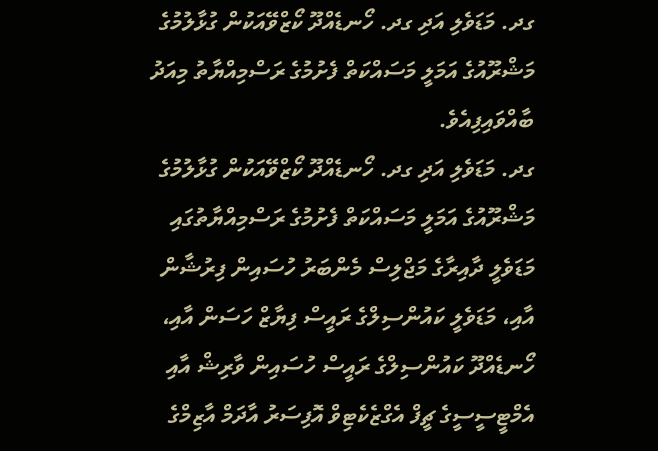ގދ. މަޑަވެލި އަދި ގދ. ހޯނޑެއްދޫ ކޯޒްވޭއަކުން ގުޅާލުމުގެ މަޝްރޫއުގެ އަމަލީ މަސައްކަތް ފެށުމުގެ ރަސްމިއްޔާތު މިއަދު ބާއްވައިފިއެވެ.
ގދ. މަޑަވެލި އަދި ގދ. ހޯނޑެއްދޫ ކޯޒްވޭއަކުން ގުޅާލުމުގެ މަޝްރޫއުގެ އަމަލީ މަސައްކަތް ފެށުމުގެ ރަސްމިއްޔާތުގައި މަޑަވެލީ ދާއިރާގެ މަޖްލިސް މެންބަރު ހުސައިން ފިރުޝާން އާއި، މަޑަވެލީ ކައުންސިލްގެ ރައީސް ފިޔާޒް ހަސަން އާއި، ހޯނޑެއްދޫ ކައުންސިލްގެ ރައީސް ހުސައިން ވާރިޝް އާއި އެމްޓީސީސީގެ ޗީފް އެގްޒެކެޓިވް އޮފިސަރު އާދަމް އާޒިމްގެ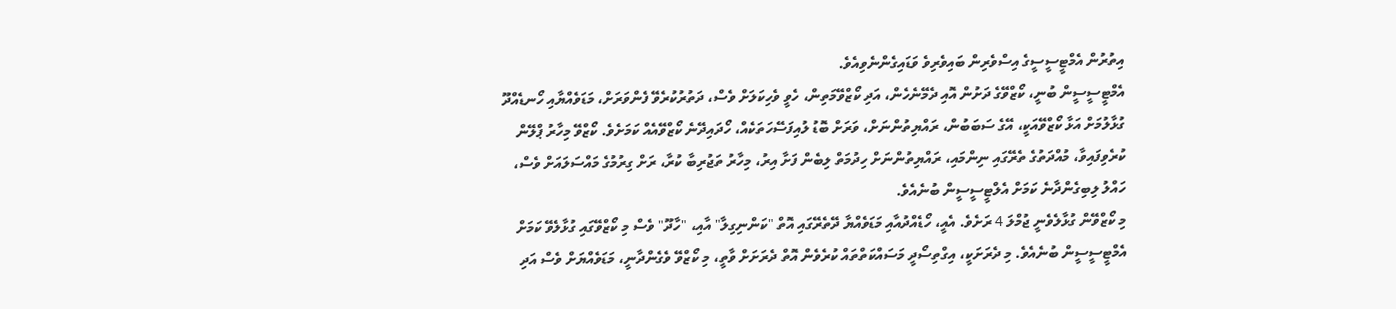އިތުރުން އެމްޓީސީސީގެ އިސްވެރިން ބައިވެރިވެ ވަޑައިގެންނެވިއެވެ.
އެމްޓީސީސީން ބުނީ، ކޯޒްވޭގެ ދަށުން އޮއި ދެމޭނެހެން، އަދި ކޯޒްވޭމަތިން، ހެވީ ވެހިކަލަށް ވެސް، ދަތުރުކުރެވޭ ފެންވަރަށް، މަޑަވެއްޔާއި ހޯނޑެއްދޫ ގުޅާލުމަށް އަޅާ ކޯޒްވޭއަކީ، އޭގެ ސަބަބުން، ރައްޔިތުންނަށް، ވަރަށް ބޮޑު ލުއިފަސޭހަތަކެއް، ހޯދައިދޭނެ ކޯޒްވޭއެއް ކަމަށެވެ. ކޯޒްވޭ މިހާރު ޕްލޭން ކުރެވިފައިވާ، މުއްދަތުގެ ތެރޭގައި ނިންމައި، ރައްޔިތުންނަށް ހިދުމަތް ލިބެން ފަށާ އިރު، މިހާރު ތަޖުރިބާ ކުރާ، ރަށް ގިރުމުގެ މައްސަލައަށް ވެސް، ހައްލު ލިބިގެންދާނެ ކަމަށް އެލްޓީސީސީން ބުނެއެވެ.
މި ކޯޒްވޭން ގުޅާލެވެނީ ޖުމްލަ 4 ރަށެވެ. އެއީ، ހޯޑެއްދުއާއި މަޑަވެއްޔާ ދޭތެރޭގައި އޮތް "ކަންނިގިލާ" އާއި، "ހާދޫ" ވެސް މި ކޯޒްވޭގައި ގުޅާލެވޭ ކަމަށް އެމްޓީސީސީން ބުނެއެވެ. މި ދެރަށަކީ، އިގްތިސޯދީ މަސައްކަތްތައް ކުރެވެން އޮތް ދެރަށަށް ވާތީ، މި ކޯޒްވޭ ވެގެންދާނީ، މަޑަވެއްޔަށް ވެސް އަދި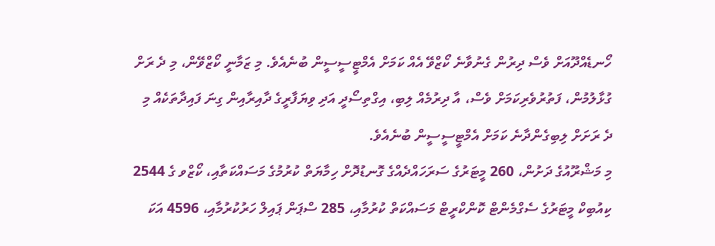ހޯނޑެއްދޫއަށް ވެސް ދިރުން ގެނުވާނެ ކޯޒްވޭ އެއް ކަމަށް އެމްޓީސީސީން ބުނެއެވެ. މި ޒަމާނީ ކޯޒްވޭން، މި ދެ ރަށް ގުޅާލުމުން، ފަތުރުވެރިކަމަށް ވެސް، އާ ދިރުމެއް ލިބި، އިގްތިސޯދީ އަދި ވިޔަފާރީގެ ދާއިރާއިން ގިނަ ފައިދާތަކެއް މި ދެ ރަށަށް ލިބިގެންދާނެ ކަމަށް އެމްޓީސީސީން ބުނެއެވެ.
މި މަޝްރޫއުގެ ދަށުން، 260 މީޓަރުގެ ސަރަހައްދެއްގެ ގޮނޑުދޮށް ހިމާޔަތް ކުރުމުގެ މަސައްކަތާއި، ކޯޒްވ ގެ 2544 ކިއުބިކް މީޓަރުގެ ސެގްމެންޓް ކޮންކްރީޓް މަސައްކަތް ކުރުމާއި، 285 ސްޕަން ޕައިލް ހަރުކުރުމާއި، 4596 އަކަ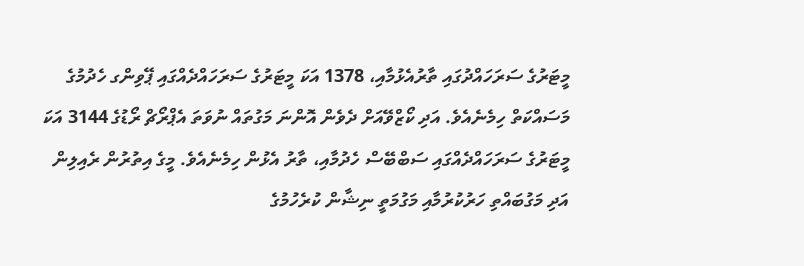މީޓަރުގެ ސަރަހައްދުގައި ތާރުއެޅުމާއި، 1378 އަކަ މީޓަރުގެ ސަރަހައްދެއްގައި ޕޭވިންގ ހެދުމުގެ މަސައްކަތް ހިމެނެއެވެ. އަދި ކޯޒްވޭއަށް ދެވެން އޮންނަ މަގުތައް ނުވަތަ އެޕްރޯޗް ރޯޑުގެ 3144 އަކަ މީޓަރުގެ ސަރަހައްދެއްގައި ސަބްބޭސް ހެދުމާއި، ތާރު އެޅުން ހިމެނެއެވެ. މީގެ އިތުރުން ރެއިލިން އަދި މަގުބައްތި ހަރުކުރުމާއި މަގުމަތީ ނިޝާން ކުރެހުމުގެ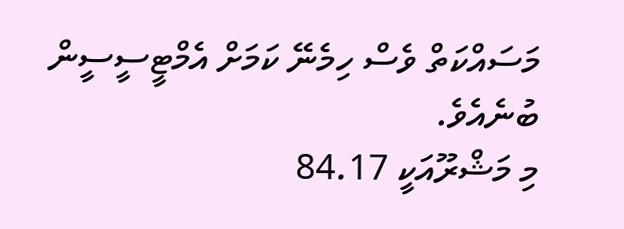މަސައްކަތް ވެސް ހިމެނޭ ކަމަށް އެމްޓީސީސީން ބުނެއެވެ.
މި މަޝްރޫއަކީ 84.17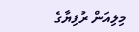މިލިއަން ރުފިޔާގެ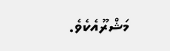މަޝްރޫއެކެވެ.